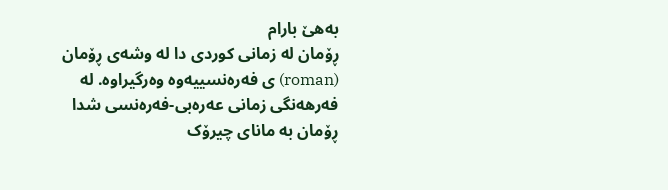بەهێ بارام
ڕۆمان لە زمانی کوردی دا لە وشەی ڕۆمان (roman) ی فەرەنسییەوە وەرگیراوە. لە فەرهەنگی زمانی عەرەبی-فەرەنسی شدا ڕۆمان بە مانای چیرۆک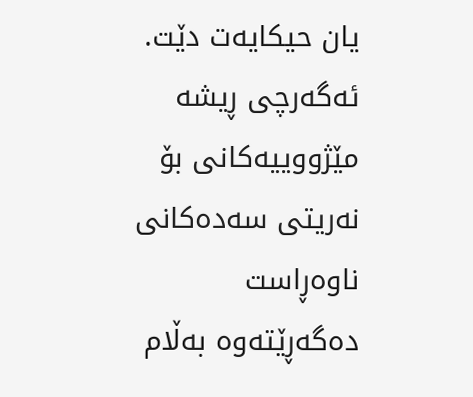یان حیکایەت دێت. ئەگەرچی ڕیشە مێژووییەکانی بۆ نەریتی سەدەکانی ناوەڕاست دەگەڕێتەوە بەڵام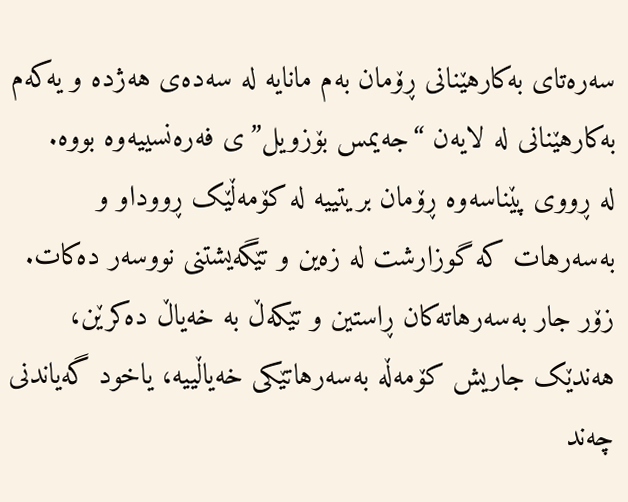سەرەتای بەکارهێنانی ڕۆمان بەم مانایە لە سەدەی هەژدە و یەکەم بەکارهێنانی لە لایەن “جەیمس بۆزویل”ی فەرەنسییەوە بووە.
لە ڕووی پێناسەوە ڕۆمان بریتییە لە کۆمەڵێک ڕووداو و بەسەرهات کە گوزارشت لە زەین و تێگەیشتنی نووسەر دەکات. زۆر جار بەسەرهاتەکان ڕاستین و تێکەڵ بە خەیاڵ دەکرێن، هەندێک جاریش کۆمەڵە بەسەرهاتێکی خەیاڵییە، یاخود گەیاندنی چەند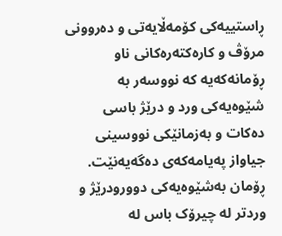ڕاستییەکی کۆمەڵایەتی و دەروونی مرۆڤ و کارەکتەرەکانی ناو ڕۆمانەکەیە کە نووسەر بە شێوەیەکی ورد و درێژ باسی دەکات و بەزمانێکی نووسینی جیاواز پەیامەکەی دەگەیەنێت. ڕۆمان بەشێوەیەکی دوورودرێژ و وردتر لە چیرۆک باس لە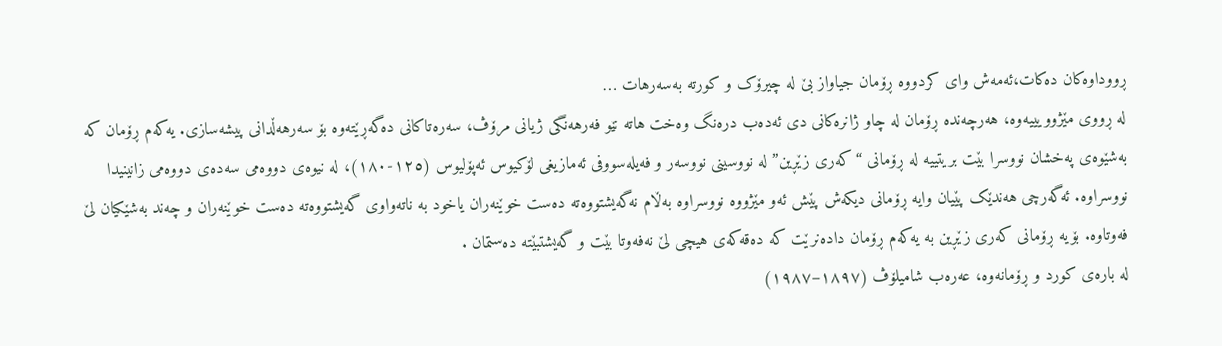ڕووداوەکان دەکات،ئەمەش وای کردووە ڕۆمان جیاواز بێ لە چیرۆک و کورتە بەسەرهات …
لە ڕووی مێژوویییەوە، هەرچەندە ڕۆمان لە چاو ژانرەکانی دی ئەدەب درەنگ وەخت هاتە نێو فەرهەنگی ژیانی مرۆڤ، سەرەتاکانی دەگەڕێتەوە بۆ سەرهەڵدانی پیشەسازی. یەکەم ڕۆمان کە بەشێوەی پەخشان نووسرا بێت بریتییە لە ڕۆمانی “کەری زێڕین” لە نووسینی نووسەر و فەیلەسووفی ئەمازیغی لۆکیوس ئەپۆلیوس (١٢٥-١٨٠)، لە نیوەی دووەمی سەدەی دووەمی زانینیدا نووسراوە. ئەگەرچی هەندێک پێیان وایە ڕۆمانی دیکەش پێش ئەو مێژووە نووسراوە بەڵام نەگەیشتووەتە دەست خوێنەران یاخود بە ناتەواوی گەیشتووەتە دەست خوێنەران و چەند بەشێکیان لێ فەوتاوە. بۆیە ڕۆمانی کەری زێڕین بە یەکەم ڕۆمان دادەنرێت کە دەقەکەی هیچی لێ نەفەوتا بێت و گەیشتبێتە دەستمان .
لە بارەی کورد و ڕۆمانەوە، عەرەب شامیلۆڤ (١٨٩٧–١٩٨٧)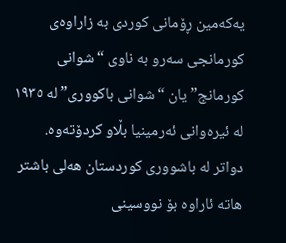یەکەمین ڕۆمانی کوردی بە زاراوەی کورمانجی سەرو بە ناوی “شوانی کورمانج” یان “شوانی باکووری” لە ١٩٣٥ لە ئیرەوانی ئەرمینیا بڵاو کردۆتەوە. دواتر لە باشووری کوردستان هەلی باشتر هاتە ئاراوە بۆ نووسینی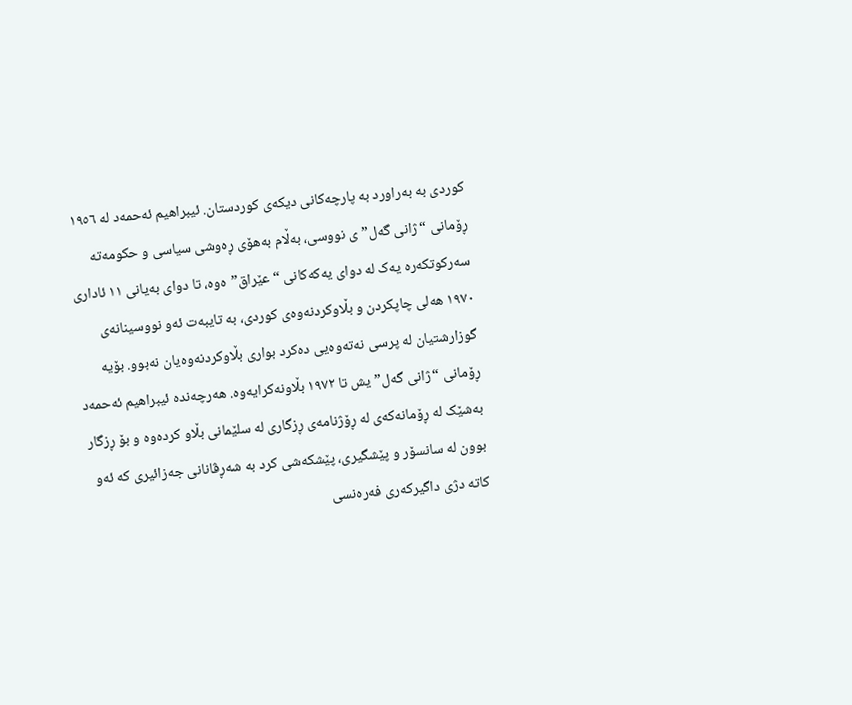کوردی بە بەراورد بە پارچەکانی دیکەی کوردستان. ئیبراهیم ئەحمەد لە ١٩٥٦ ڕۆمانی “ژانی گەل”ی نووسی، بەڵام بەهۆی ڕەوشی سیاسی و حکومەتە سەرکوتکەرە یەک لە دوای یەکەکانی “عێراق”ەوە، تا دوای بەیانی ١١ ئاداری ١٩٧٠ هەلی چاپکردن و بڵاوکردنەوەی کوردی، بە تایبەت ئەو نووسینانەی گوزارشتیان لە پرسی نەتەوەیی دەکرد بواری بڵاوکردنەوەیان نەبوو. بۆیە ڕۆمانی “ژانی گەل”یش تا ١٩٧٢ بڵاونەکرایەوە. هەرچەندە ئیبراهیم ئەحمەد بەشێک لە ڕۆمانەکەی لە ڕۆژنامەی ڕزگاری لە سلێمانی بڵاو کردەوە و بۆ ڕزگار بوون لە سانسۆر و پێشگیری، پێشکەشی کرد بە شەڕڤانانی جەزائیری کە ئەو کاتە دژی داگیرکەری فەرەنسی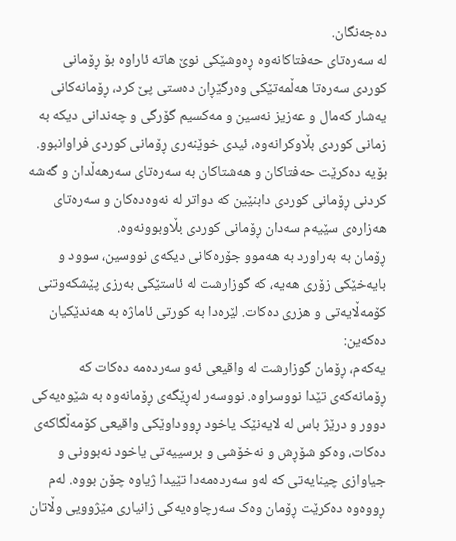دەجەنگان.
لە سەرەتای حەفتاکانەوە ڕەوشێکی نوێ هاتە ئاراوە بۆ ڕۆمانی کوردی سەرەتا هەڵمەتێکی وەرگێڕان دەستی پێ کرد، ڕۆمانەکانی یەشار کەمال و عەزیز نەسین و مەکسیم گۆرگی و چەندانی دیکە بە زمانی کوردی بڵاوکرانەوە، ئیدی خوێنەری ڕۆمانی کوردی فراوانبوو. بۆیە دەکرێت حەفتاکان و هەشتاکان بە سەرەتای سەرهەڵدان و گەشە کردنی ڕۆمانی کوردی دابنێین کە دواتر لە نەوەدەکان و سەرەتای هەزارەی سێیەم سەدان ڕۆمانی کوردی بڵاوبوونەوە.
ڕۆمان بە بەراورد بە هەموو جۆرەکانی دیکەی نووسین، سوود و بایەخێکی زۆری هەیە، کە گوزارشت لە ئاستێکی بەرزی پێشکەوتنی کۆمەڵایەتی و هزری دەکات. لێرەدا بە کورتی ئاماژە بە هەندێکیان دەکەین:
یەکەم، ڕۆمان گوزارشت لە واقیعی ئەو سەردەمە دەکات کە ڕۆمانەکەی تێدا نووسراوە. نووسەر لەڕێگەی ڕۆمانەوە بە شێوەیەکی دوور و درێژ باس لە لایەنێک یاخود ڕووداوێکی واقیعی کۆمەڵگاکەی دەکات، وەکو شۆڕش و نەخۆشی و برسییەتی یاخود نەبوونی و جیاوازی چینایەتی کە لەو سەردەمەدا تێیدا ژیاوە چۆن بووە. لەم ڕووەوە دەکرێت ڕۆمان وەک سەرچاوەیەکی زانیاری مێژوویی وڵاتان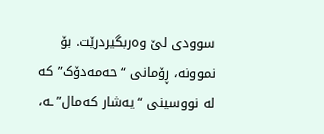سوودی لێ وەربگیردرێت. بۆ نموونە، ڕۆمانی “حەمەدۆک” کە لە نووسینی “یەشار کەمال”ـە،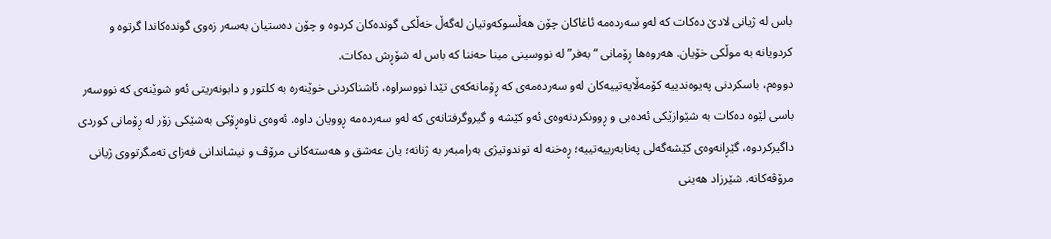باس لە ژیانی لادێ دەکات کە لەو سەردەمە ئاغاکان چۆن هەڵسوکەوتیان لەگەڵ خەڵکی گوندەکان کردوە و چۆن دەستیان بەسەر زەوی گوندەکاندا گرتوە و کردویانە بە موڵکی خۆیان. هەروەها ڕۆمانی “بەفر” لە نووسینی مینا حەننا کە باس لە شۆڕش دەکات.
دووەم، باسکردنی پەیوەندییە کۆمەڵایەتییەکان لەو سەردەمەی کە ڕۆمانەکەی تێدا نووسراوە، ئاشناکردنی خوێنەرە بە کلتور و دابونەریتی ئەو شوێنەی کە نووسەر باسی لێوە دەکات بە شێوازێکی ئەدەبی و ڕوونکردنەوەی ئەو کێشە و گیروگرفتانەی کە لەو سەردەمە ڕوویان داوە. ئەوەی ناوەڕۆکی بەشێکی زۆر لە ڕۆمانی کوردی داگیرکردوە، گێڕانەوەی کێشەگەلی پەنابەرییەتییە؛ ڕەخنە لە توندوتیژی بەرامبەر بە ژنانە؛ یان عەشق و هەستەکانی مرۆڤ و نیشاندانی فەزای تەمگرتووی ژیانی مرۆڤەکانە. شێرزاد هەینی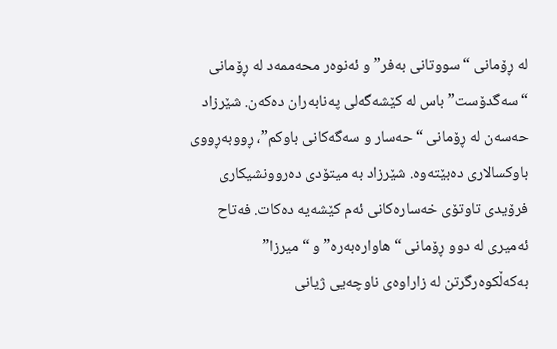لە ڕۆمانی “سووتانی بەفر” و ئەنوەر محەممەد لە ڕۆمانی “سەگدۆست” باس لە کێشەگەلی پەنابەران دەکەن. شێرزاد حەسەن لە ڕۆمانی “حەسار و سەگەکانی باوکم”، ڕووبەڕووی باوکسالاری دەبێتەوە. شێرزاد بە میتۆدی دەروونشیکاری فرۆیدی تاوتۆی خەسارەکانی ئەم کێشەیە دەکات. فەتاح ئەمیری لە دوو ڕۆمانی “هاوارەبەرە” و “میرزا” بەکەڵکوەرگرتن لە زاراوەی ناوچەیی ژیانی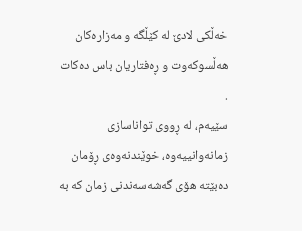خەڵکی لادێ لە کێڵگە و مەزارەکان هەڵسوکەوت و ڕەفتاریان باس دەکات .
سێیەم، لە ڕووی تواناسازی زمانەوانییەوە، خوێندنەوەی ڕۆمان دەبێتە هۆی گەشەسەندنی زمان کە بە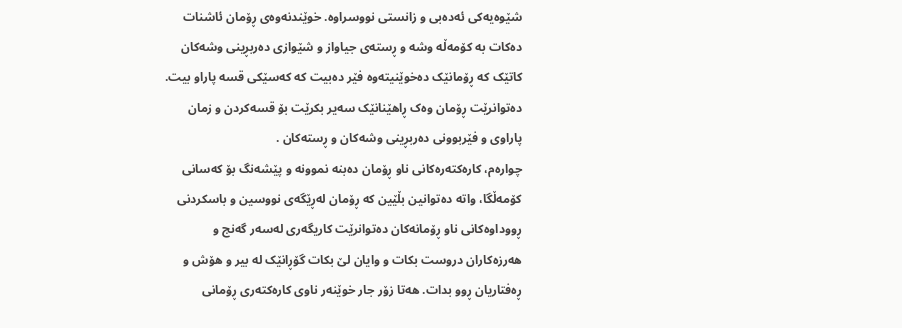شێوەیەکی ئەدەبی و زانستی نووسراوە. خوێندنەوەی ڕۆمان ئاشنات دەکات بە کۆمەڵە وشە و ڕستەی جیاواز و شێوازی دەربڕینی وشەکان کاتێک کە ڕۆمانێک دەخوێنیتەوە فێر دەبیت کە کەسێکی قسە پاراو بیت. دەتوانرێت ڕۆمان وەک ڕاهێنانێک سەیر بکرێت بۆ قسەکردن و زمان پاراوی و فێربوونی دەربڕینی وشەکان و ڕستەکان .
چوارەم، کارەکتەرەکانی ناو ڕۆمان دەبنە نموونە و پێشەنگ بۆ کەسانی کۆمەڵگا، واتە دەتوانین بڵێین کە ڕۆمان لەڕێگەی نووسین و باسکردنی ڕووداوەکانی ناو ڕۆمانەکان دەتوانرێت کاریگەری لەسەر گەنج و هەرزەکاران دروست بکات و وایان لێ بکات گۆڕانێک لە بیر و هۆش و ڕەفتاریان ڕوو بدات. هەتا زۆر جار خوێنەر ناوی کارەکتەری ڕۆمانی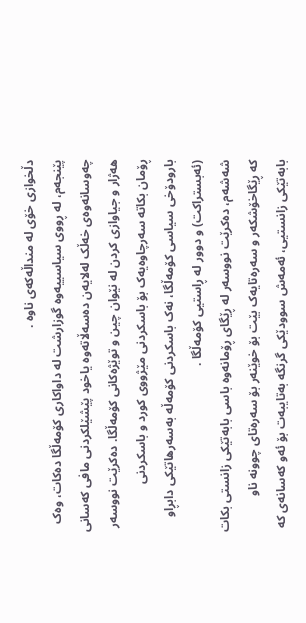دڵخوازی خۆی لە منداڵەکەی ناوە .
پێنجەم، لە ڕووی سیاسییەوە گوزارشت لە داواکاری کۆمەڵگا دەکات، وەک چەوسانەوەی خەڵک لەلایەن دەسەڵاتەوە یاخود پێشێلکردنی مافی کەسانی هەژار و جیاوازی کردن لە نێوان چین و توێژەکانی کۆمەڵگا. دەکرێت نووسەر ڕۆمان بکاتە سەرچاوەیەک بۆ باسکردنی مێژووی کورد و باسکردنی بارودۆخی سیاسی کۆمەڵگا، نەک باسکردنی کۆمەڵە بەسەرهاتێکی دابڕاو (ئەبستراکت) و دوور لە ڕاستیی کۆمەڵگا .
شەشەم، دەکرێت نووسەر لە ڕێگای ڕۆمانەوە باسی بابەتێکی زانستی بکات کە ڕێگاخۆشکەر و سەرەتایەک بێت بۆ خوێنەر بۆ سەرەتای چوونە ناو بابەتێکی زانستیی، ئەمەش سوودێکی گرنگە بەتایبەت بۆ ئەو کەسانەی کە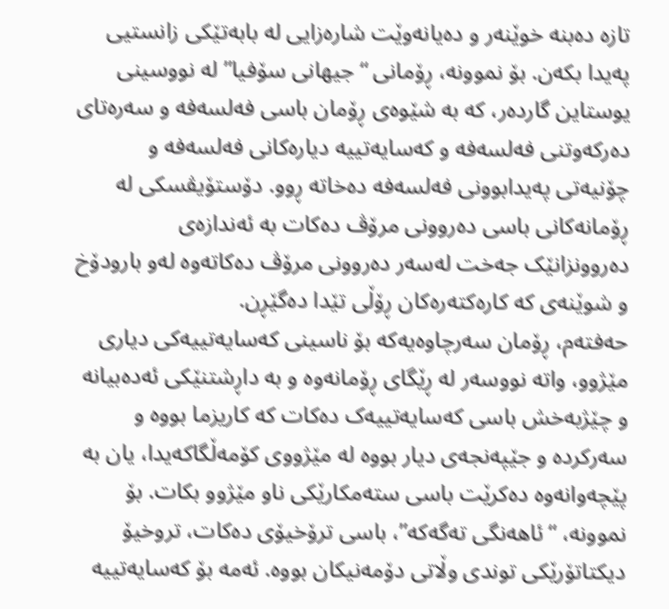تازە دەبنە خوێنەر و دەیانەوێت شارەزایی لە بابەتێکی زانستیی پەیدا بکەن. بۆ نموونە، ڕۆمانی “جیهانی سۆفیا” لە نووسینی یوستاین گاردەر، کە بە شێوەی ڕۆمان باسی فەلسەفە و سەرەتای دەرکەوتنی فەلسەفە و کەسایەتییە دیارەکانی فەلسەفە و چۆنیەتی پەیدابوونی فەلسەفە دەخاتە ڕوو. دۆستۆیڤسکی لە ڕۆمانەکانی باسی دەروونی مرۆڤ دەکات بە ئەندازەی دەروونزانێک جەخت لەسەر دەروونی مرۆڤ دەکاتەوە لەو بارودۆخ و شوێنەی کە کارەکتەرەکان ڕۆڵی تێدا دەگێڕن.
حەفتەم، ڕۆمان سەرچاوەیەکە بۆ ناسینی کەسایەتییەکی دیاری مێژوو، واتە نووسەر لە ڕێگای ڕۆمانەوە و بە داڕشتنێکی ئەدەبیانە و چێژبەخش باسی کەسایەتییەک دەکات کە کاریزما بووە و سەرکردە و جێپەنجەی دیار بووە لە مێژووی کۆمەڵگاکەیدا، یان بە پێچەوانەوە دەکرێت باسی ستەمکارێکی ناو مێژوو بکات. بۆ نموونە، “ئاهەنگی تەگەکە”، باسی ترۆخیۆی دەکات، تروخیۆ دیکتاتۆرێکی توندی وڵاتی دۆمەنیکان بووە. ئەمە بۆ کەسایەتییە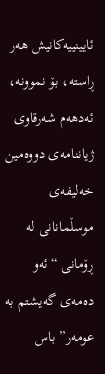ئایینییەکانیش هەر ڕاستە، بۆ نموونە، ئەدهەم شەرقاوی ژیاننامەی دووەمین خەلیفەی موسڵمانانی لە ڕۆمانی “ئەو دەمەی گەیشتم بە عومەر” باس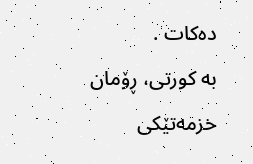دەکات .
بە کورتی، ڕۆمان خزمەتێکی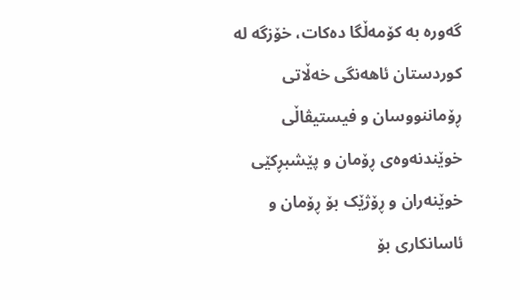گەورە بە کۆمەڵگا دەکات، خۆزگە لە کوردستان ئاهەنگی خەڵاتی ڕۆماننووسان و فیستیڤاڵی خوێندنەوەی ڕۆمان و پێشبڕکێی خوێنەران و ڕۆژێک بۆ ڕۆمان و ئاسانکاری بۆ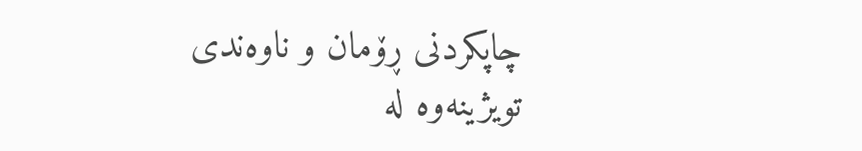چاپکردنی ڕۆمان و ناوەندی تویژینەوە لە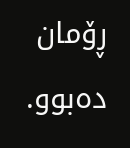ڕۆمان دەبوو.